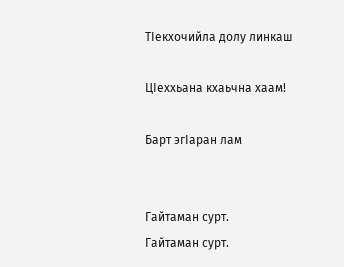ТIекхочийла долу линкаш

ЦIеххьана кхаьчна хаам!

Барт эгIаран лам


Гайтаман сурт.
Гайтаман сурт.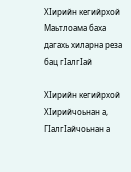ХIирийн кегийрхой Маьтлоама баха дагахь хиларна реза бац гIалгIай

ХIирийн кегийрхой ХIирийчоьнан а, ГIалгIайчоьнан а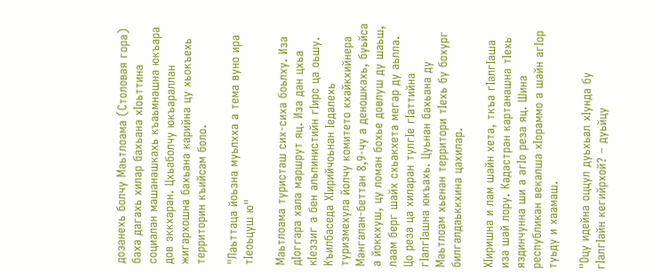дозанехь болчу Маьтлоама (Столовая гора) баха дагахь хилар бахьана хIоьттина социалан машанашкахь къаьмнашна юкъара дов эккхаран. Цхьаболчу юкъараллан жигархошна бахьана карийна цу хьокъехь территорин къийсам боло.

"Лаьттаца йоьзна муьлхха а тема вуно ира тIеоьцуш ю"

Маьтлоама туристаш сих-сиха боьлху. Иза дIоггара хала маршрут яц. Иза дан цхьа кIеззиг а бен альпинистийн гIирс ца оьшу. Къилбаседа ХIирийчоьнан Iедалехь туризмехула йолчу комитето кхайкхийнера Мангалан-беттан 8,9-чу а деношкахь, буьйса а йоккхуш, цу ломан бохье довлуш ду шаьш, лаам берг шайх схьакхета мегар ду аьлла. Цо реза ца хиларан тулгIе гIаттийна гIалгIашна юкъахь. Цуьнан бахьана ду Маьтлоам хьенан территори тIехь бу бохург билгалдаьккхина цахилар.

ХIиришна и лам шайн хета, ткъа гIалгIаша иза шай лору. Кадастран картанашна тIехь яздинчунна ши а агIо реза яц. Шина республикан векалша хIораммо а шайн агIор туьду и хаамаш.

"Оцу идейна оццул дуьхьал хIунда бу гIалгIайн кегийрхой? – дуьйцу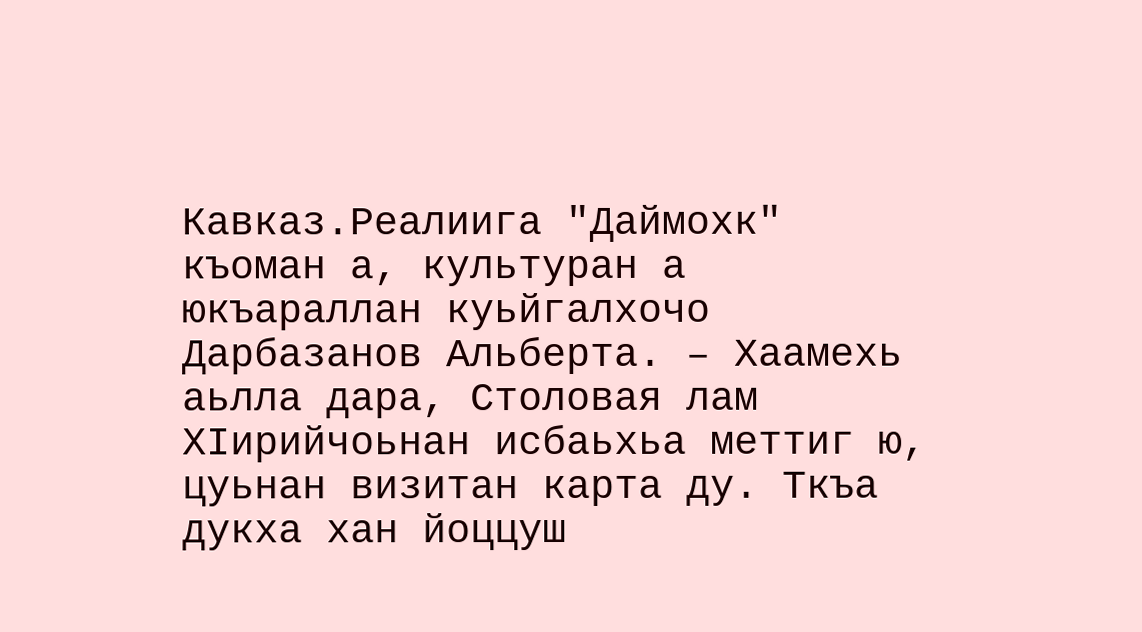Кавказ.Реалиига "Даймохк" къоман а, культуран а юкъараллан куьйгалхочо Дарбазанов Альберта. – Хаамехь аьлла дара, Столовая лам ХIирийчоьнан исбаьхьа меттиг ю, цуьнан визитан карта ду. Ткъа дукха хан йоццуш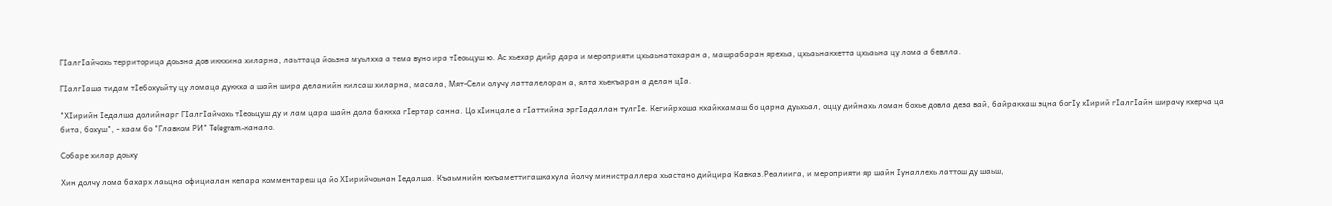ГIалгIайчохь территорица доьзна дов иккхина хиларна, лаьттаца йоьзна муьлхха а тема вуно ира тIеоьцуш ю. Ас хьехар дийр дара и мероприяти цхьаьнатохаран а, машрабаран ярехьа, цхьаьнакхетта цхьаьна цу лома а бевлла.

ГIалгIаша тидам тIебохуьйту цу ломаца дуккха а шайн шира деланийн килсаш хиларна, масала, Мят-Сели олучу латталелоран а, ялта хьекъаран а делан цIа.

"ХIирийн Iедалша долийнарг ГIалгIайчохь тIеоьцуш ду и лам цара шайн дола баккха гIертар санна. Цо хIинцале а гIаттийна эргӀадаллан тулгIе. Кегийрхоша кхайкхамаш бо царна дуьхьал, оццу дийнахь ломан бохье довла деза вай, байракхаш эцна богIу хIирий гIалгIайн ширачу кхерча ца бита, бохуш", - хаам бо "Главком РИ" Telegram-канало.

Собаре хилар доьху

Хин долчу лома бахарх лаьцна официалан кепара комментареш ца йо ХIирийчоьнан Iедалша. Къаьмнийн юкъаметтигашкахула йолчу министраллера хьастано дийцира Кавказ.Реалиига, и мероприяти яр шайн Iуналлехь латтош ду шаьш,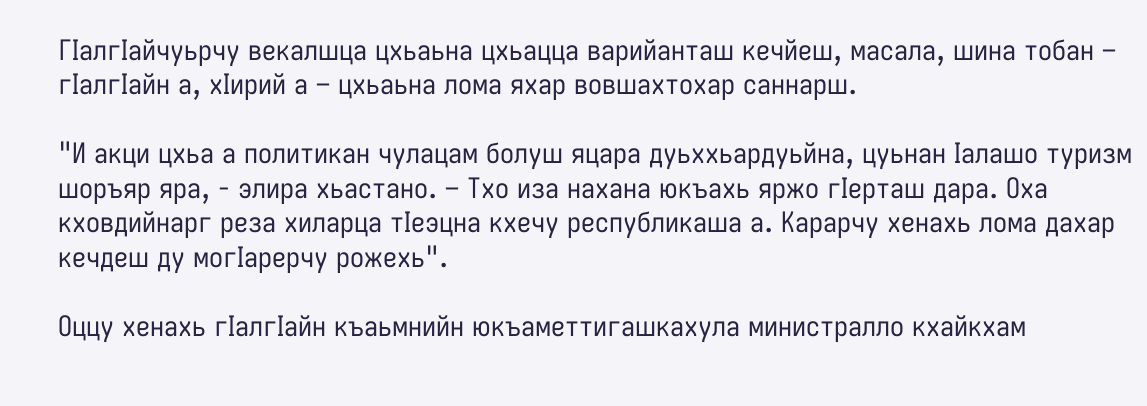ГIалгIайчуьрчу векалшца цхьаьна цхьацца варийанташ кечйеш, масала, шина тобан – гIалгIайн а, хIирий а – цхьаьна лома яхар вовшахтохар саннарш.

"И акци цхьа а политикан чулацам болуш яцара дуьххьардуьйна, цуьнан Iалашо туризм шоръяр яра, - элира хьастано. – Тхо иза нахана юкъахь яржо гIерташ дара. Оха кховдийнарг реза хиларца тIеэцна кхечу республикаша а. Карарчу хенахь лома дахар кечдеш ду могIарерчу рожехь".

Оццу хенахь гIалгIайн къаьмнийн юкъаметтигашкахула министралло кхайкхам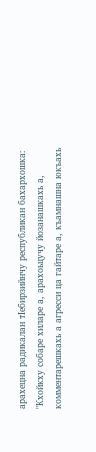арахецна радикалан тIебирзийнчу республикан бахархошка: "Кхойкху собаре хиларе а, арахоьцучу йозанашкахь а, комментарешкахь а агресси ца гайтаре а, къамнашна юкъахь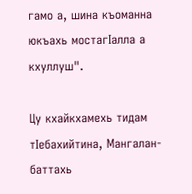гамо а, шина къоманна юкъахь мостагIалла а кхуллуш".

Цу кхайкхамехь тидам тIебахийтина, Мангалан-баттахь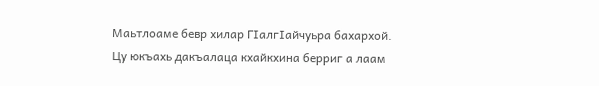Маьтлоаме бевр хилар ГIалгIайчуьра бахархой. Цу юкъахь дакъалаца кхайкхина берриг а лаам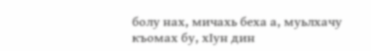болу нах, мичахь беха а, муьлхачу къомах бу, хIун дин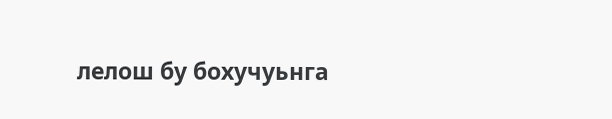лелош бу бохучуьнга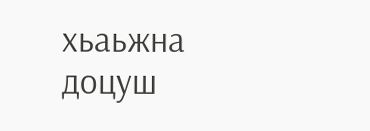хьаьжна доцуш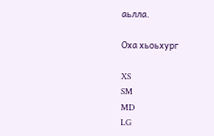аьлла.

Оха хьоьхург

XS
SM
MD
LG